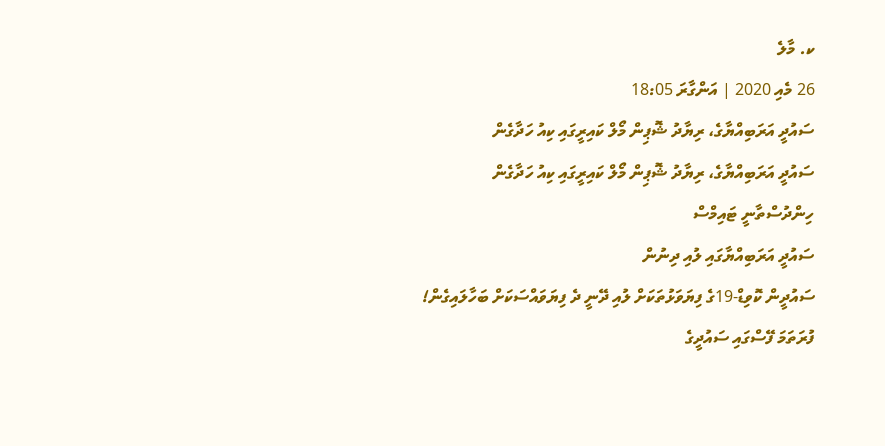ކ. މާލެ
26 މެއި 2020 | އަންގާރަ 18:05
ސައުދީ އަރަބިއްޔާގެ، ރިޔާދު ޝޮޕިން މޯލް ކައިރީގައި ކިއު ހަދާގެން
ސައުދީ އަރަބިއްޔާގެ، ރިޔާދު ޝޮޕިން މޯލް ކައިރީގައި ކިއު ހަދާގެން
ހިންދުސްތާނީ ޓައިމްސް
ސައުދީ އަރަބިއްޔާގައި ލުއި ދިނުން
ސައުދީން ކޮވިޑް-19ގެ ފިޔަވަޅުތަކަށް ލުއި ދޭނީ ދެ ފިޔަވައްސަކަށް ބަހާލައިގެން!
ފުރަތަމަ ފޭސްގައި ސައުދީގެ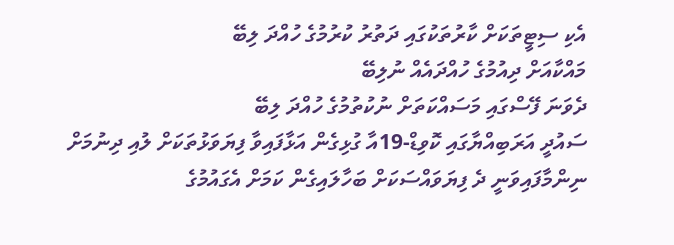އެކި ސިޓީތަކަށް ކާރުތަކުގައި ދަތުރު ކުރުމުގެ ހުއްދަ ލިބޭ
މައްކާއަށް ދިއުމުގެ ހުއްދައެއް ނުލިބޭ
ދެވަނަ ފޭސްގައި މަސައްކަތަށް ނުކުތުމުގެ ހުއްދަ ލިބޭ
ސައުދީ އަރަބިއްޔާގައި ކޮވިޑް-19އާ ގުޅިގެން އަޅާފައިވާ ފިޔަވަޅުތަކަށް ލުއި ދިނުމަށް ނިންމާފައިވަނީ ދެ ފިޔަވައްސަކަށް ބަހާލައިގެން ކަމަށް އެގައުމުގެ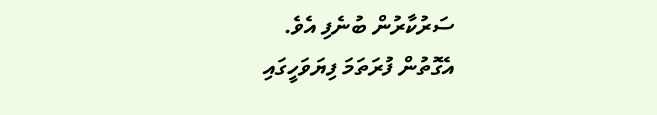ސަރުކާރުން ބުނެފި އެވެ.
އެގޮތުން ފުރަތަމަ ފިޔަވަހީގައި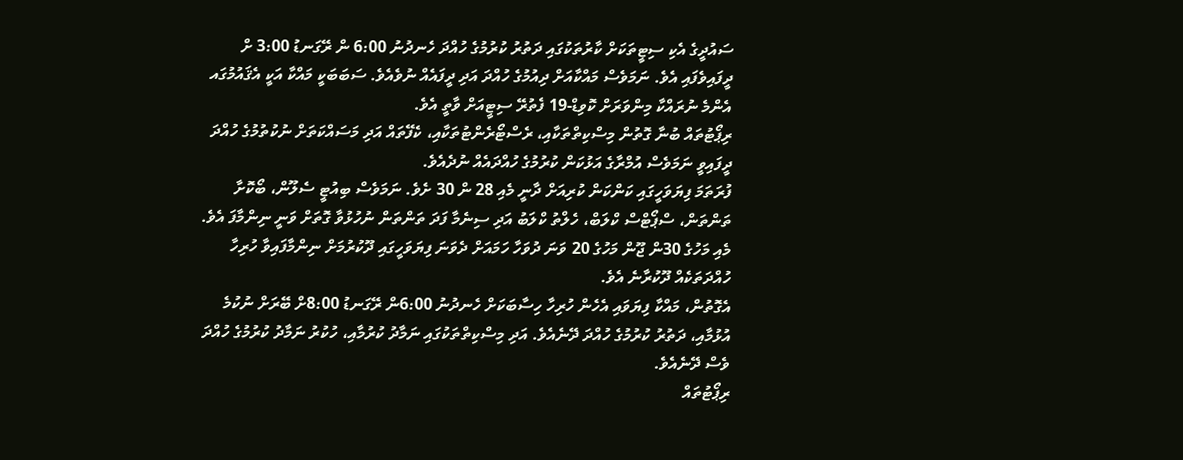ސައުދީގެ އެކި ސިޓީތަކަށް ކާރުތަކުގައި ދަތުރު ކުރުމުގެ ހުއްދަ ހެނދުނު 6:00 ން ރޭގަނޑު 3:00 ށް ދީފައިވެފައި އެވެ. ނަމަވެސް މައްކާއަށް ދިއުމުގެ ހުއްދަ އަދި ދީފައެއް ނުވެއެވެ. ސަބަބަކީ މައްކާ އަކީ އެޤައުމުގައ އެންމެ ނުރައްކާ މިންވަރަށް ކޮވިޑް-19 ފެތުރޭ ސިޓީއަށް ވާތީ އެވެ.
ރިޕޯޓުތައް ބުނާ ގޮތުން މިސްކިތްތަކާއި، ރެސްޓޯރެންޓުތަކާއި، ކެފޭތައް އަދި މަސައްކަތަށް ނުކުތުމުގެ ހުއްދަ ދީފައިވީ ނަމަވެސް އުމްރާގެ އަޅުކަން ކުރުމުގެ ހުއްދައެއް ނުދެއެވެ.
ފުރަތަމަ ފިޔަވަހީގައި ކަންކަން ކުރިއަށް ދާނީ މެއި 28 ން 30 ށެވެ. ނަމަވެސް ބިއުޓީ ސެލޫން، ބޯކޮށާ ތަންތަން، ސްޕޯޓްސް ކްލަބް، ހެލްތު ކްލަބު އަދި ސިނެމާ ފަދަ ތަންތަން ނުހުޅުވާ ގޮތަށް ވަނީ ނިންމާފަ އެވެ.
މެއި މަހުގެ 30ން ޖޫން މަހުގެ 20 ވަނަ ދުވަހާ ހަމައަށް ދެވަނަ ފިޔަވަހީގައި ދޫކުރުމަށް ނިންމާފައިވާ ހުރިހާ ހުއްދަތަކެއް ދޫކުރާނެ އެވެ.
އެގޮތުން، މައްކާ ފިޔަވައި އެހެން ހުރިހާ ހިސާބަކަށް ހެނދުނު 6:00ން ރޭގަނޑު 8:00ށް ބޭރަށް ނުކުމެ އުޅުމާއި، ދަތުރު ކުރުމުގެ ހުއްދަ ދޭނެއެވެ. އަދި މިސްކިތްތަކުގައި ނަމާދު ކުރުމާއި، ހުކުރު ނަމާދު ކުރުމުގެ ހުއްދަ ވެސް ދޭނެއެވެ.
ރިޕޯޓުތައް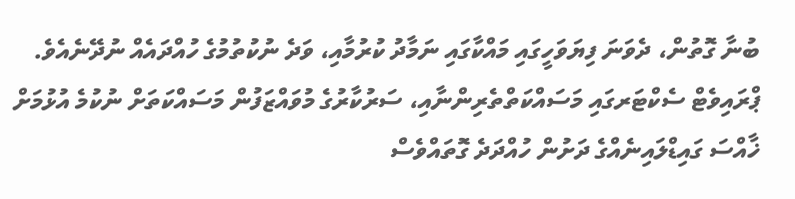ބުނާ ގޮތުން، ދެވަނަ ފިޔަވަހީގައި މައްކާގައި ނަމާދު ކުރުމާއި، ވަދެ ނުކުތުމުގެ ހުއްދައެއް ނުދޭނެއެވެ. ޕްރައިވެޓް ސެކްޓަރގައި މަސައްކަތްތެރިންނާއި، ސަރުކާރުގެ މުވައްޒަފުން މަސައްކަތަށް ނުކުމެ އުޅުމަށް ޚާއްސަ ގައިޑްލައިނެއްގެ ދަށުން ހުއްދަދެ ގޮތައްވެސް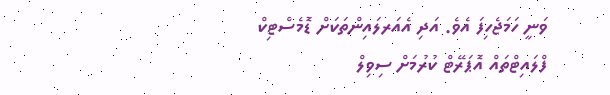ވަނީ ހަމަޖެހިފަ އެވެ. އަދި އެއަރލައިންތަކަށް ޑޮމެސްޓިކް ފްލައިޓްތައް އޮޕަރޭޓް ކުރުމަށް ސިވިލް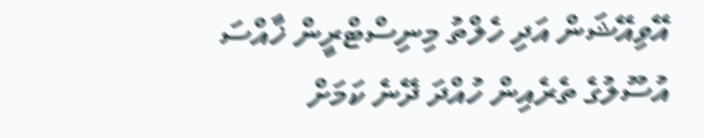އޭވިއޭޝަން އަދި ހެލްތު މިނިސްޓްރީން ޚާއްސަ އުސޫލުގެ ތެރެއިން ހުއްދަ ދޭނެ ކަމަށް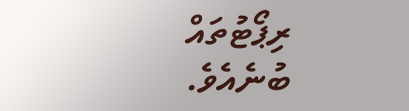ރިޕޯޓުތައް ބުނެއެވެ.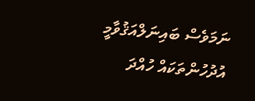ނަމަވެސް ބައިނަލްއަޤުވާމީ އުދުހުންތަކައް ހުއްދަ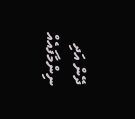ދޭން އަދި ނިންމާފައެއް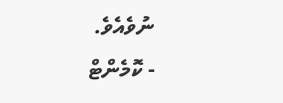ނުވެއެވެ.
- ކޮމެންޓް